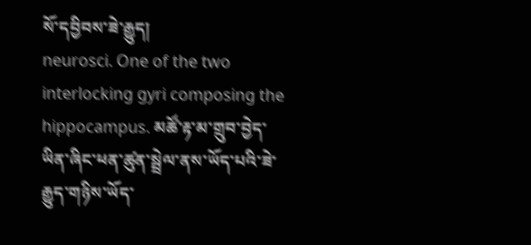སོ་དབྱིབས་ཟེ་རྒྱུད།
neurosci. One of the two interlocking gyri composing the hippocampus. མཚོ་རྟ་མ་གྲུབ་བྱེད་ཡིན་ཞིང་ཕན་ཚུན་སྦྲེལ་ནས་ཡོད་པའི་ཟེ་རྒྱུད་གཉིས་ཡོད་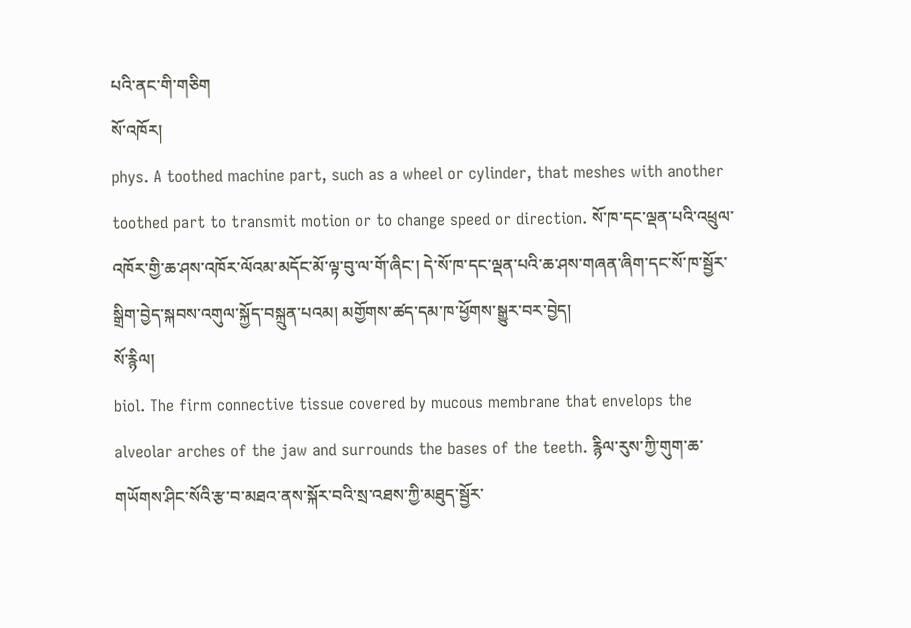པའི་ནང་གི་གཅིག
སོ་འཁོར།
phys. A toothed machine part, such as a wheel or cylinder, that meshes with another toothed part to transmit motion or to change speed or direction. སོ་ཁ་དང་ལྡན་པའི་འཕྲུལ་འཁོར་གྱི་ཆ་ཤས་འཁོར་ལོའམ་མདོང་མོ་ལྟ་བུ་ལ་གོ་ཞིང་། དེ་སོ་ཁ་དང་ལྡན་པའི་ཆ་ཤས་གཞན་ཞིག་དང་སོ་ཁ་སྦྱོར་སྒྲིག་བྱེད་སྐབས་འགུལ་སྐྱོད་བསྐྲུན་པའམ། མགྱོགས་ཚད་དམ་ཁ་ཕྱོགས་སྒྱུར་བར་བྱེད།
སོ་རྙིལ།
biol. The firm connective tissue covered by mucous membrane that envelops the alveolar arches of the jaw and surrounds the bases of the teeth. རྙིལ་རུས་ཀྱི་གུག་ཆ་གཡོགས་ཤིང་སོའི་རྩ་བ་མཐའ་ནས་སྐོར་བའི་སྲ་འཐས་ཀྱི་མཐུད་སྦྱོར་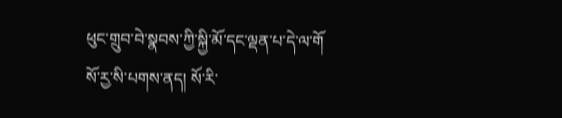ཕུང་གྲུབ་བེ་སྣབས་ཀྱི་སྐྱི་མོ་དང་ལྡན་པ་དེ་ལ་གོ
སོ་རྱ་སི་པགས་ནད། སོ་རི་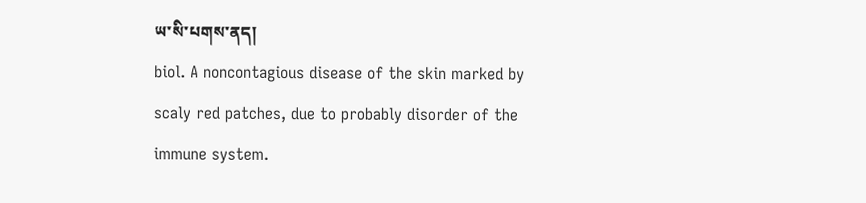ཡ་སི་པགས་ནད།
biol. A noncontagious disease of the skin marked by scaly red patches, due to probably disorder of the immune system.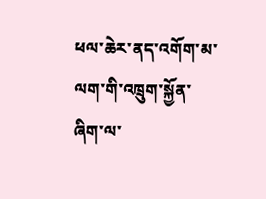ཕལ་ཆེར་ནད་འགོག་མ་ལག་གི་འཁྲུག་སྐྱོན་ཞིག་ལ་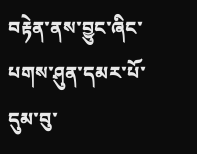བརྟེན་ནས་བྱུང་ཞིང་པགས་ཤུན་དམར་པོ་དུམ་བུ་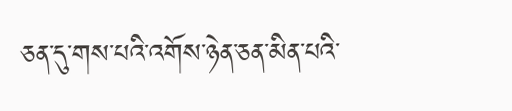ཅན་དུ་གས་པའི་འགོས་ཉེན་ཅན་མིན་པའི་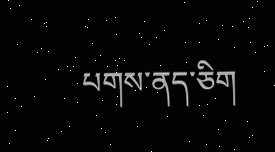པགས་ནད་ཅིག